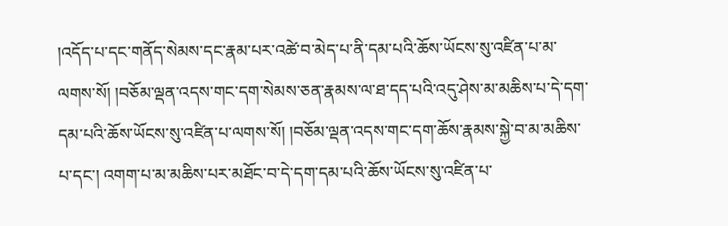།འདོད་པ་དང་གནོད་སེམས་དང་རྣམ་པར་འཚེ་བ་མེད་པ་ནི་དམ་པའི་ཆོས་ཡོངས་སུ་འཛིན་པ་མ་ལགས་སོ། །བཅོམ་ལྡན་འདས་གང་དག་སེམས་ཅན་རྣམས་ལ་ཐ་དད་པའི་འདུ་ཤེས་མ་མཆིས་པ་དེ་དག་དམ་པའི་ཆོས་ཡོངས་སུ་འཛིན་པ་ལགས་སོ། །བཅོམ་ལྡན་འདས་གང་དག་ཆོས་རྣམས་སྐྱེ་བ་མ་མཆིས་པ་དང་། འགག་པ་མ་མཆིས་པར་མཐོང་བ་དེ་དག་དམ་པའི་ཆོས་ཡོངས་སུ་འཛིན་པ་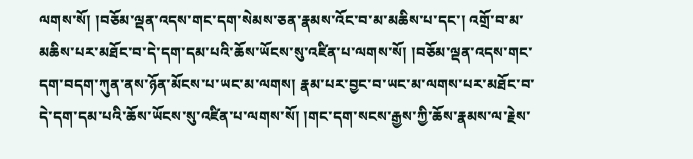ལགས་སོ། །བཅོམ་ལྡན་འདས་གང་དག་སེམས་ཅན་རྣམས་འོང་བ་མ་མཆིས་པ་དང་། འགྲོ་བ་མ་མཆིས་པར་མཐོང་བ་དེ་དག་དམ་པའི་ཆོས་ཡོངས་སུ་འཛིན་པ་ལགས་སོ། །བཅོམ་ལྡན་འདས་གང་དག་བདག་ཀུན་ནས་ཉོན་མོངས་པ་ཡང་མ་ལགས། རྣམ་པར་བྱང་བ་ཡང་མ་ལགས་པར་མཐོང་བ་དེ་དག་དམ་པའི་ཆོས་ཡོངས་སུ་འཛིན་པ་ལགས་སོ། །གང་དག་སངས་རྒྱས་ཀྱི་ཆོས་རྣམས་ལ་རྗེས་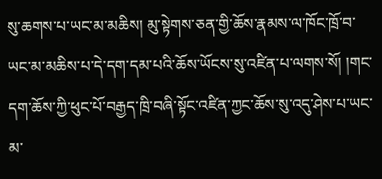སུ་ཆགས་པ་ཡང་མ་མཆིས། མུ་སྟེགས་ཅན་གྱི་ཆོས་རྣམས་ལ་ཁོང་ཁྲོ་བ་ཡང་མ་མཆིས་པ་དེ་དག་དམ་པའི་ཆོས་ཡོངས་སུ་འཛིན་པ་ལགས་སོ། །གང་དག་ཆོས་ཀྱི་ཕུང་པོ་བརྒྱད་ཁྲི་བཞི་སྟོང་འཛིན་ཀྱང་ཆོས་སུ་འདུ་ཤེས་པ་ཡང་མ་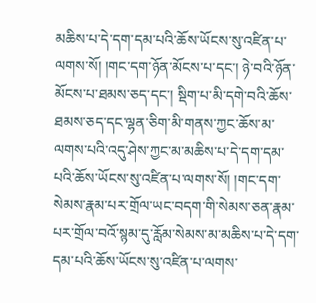མཆིས་པ་དེ་དག་དམ་པའི་ཆོས་ཡོངས་སུ་འཛིན་པ་ལགས་སོ། །གང་དག་ཉོན་མོངས་པ་དང་། ཉེ་བའི་ཉོན་མོངས་པ་ཐམས་ཅད་དང་། སྡིག་པ་མི་དགེ་བའི་ཆོས་ཐམས་ཅད་དང་ལྷན་ཅིག་མི་གནས་ཀྱང་ཆོས་མ་ལགས་པའི་འདུ་ཤེས་ཀྱང་མ་མཆིས་པ་དེ་དག་དམ་པའི་ཆོས་ཡོངས་སུ་འཛིན་པ་ལགས་སོ། །གང་དག་སེམས་རྣམ་པར་གྲོལ་ཡང་བདག་གི་སེམས་ཅན་རྣམ་པར་གྲོལ་བའོ་སྙམ་དུ་རློམ་སེམས་མ་མཆིས་པ་དེ་དག་དམ་པའི་ཆོས་ཡོངས་སུ་འཛིན་པ་ལགས་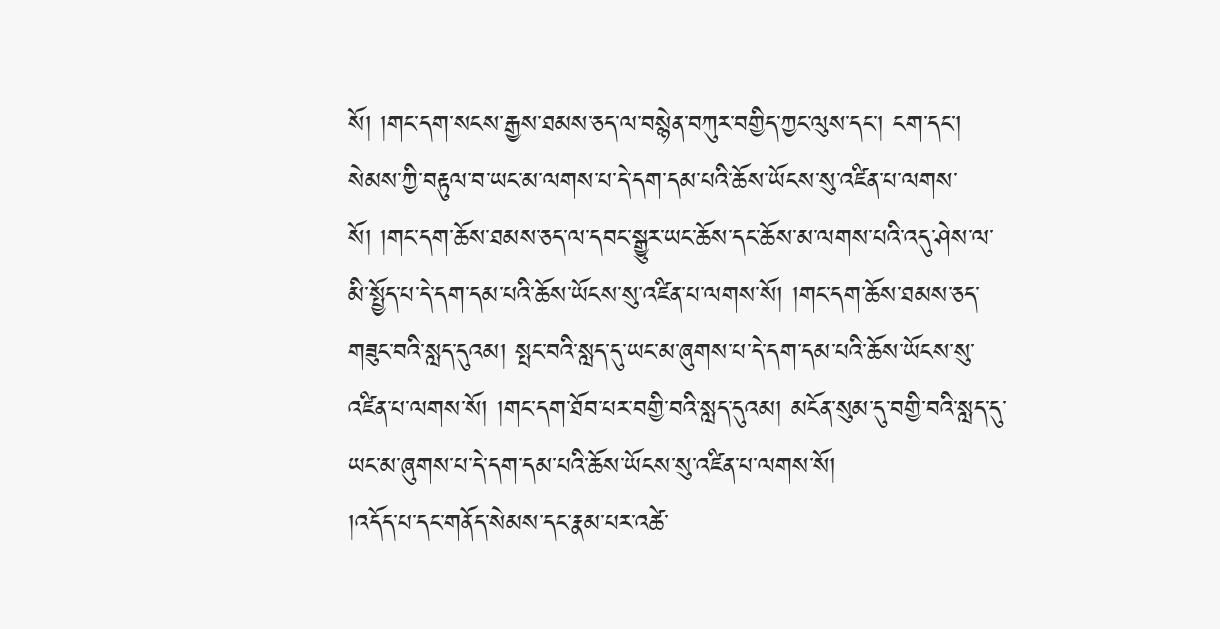སོ། །གང་དག་སངས་རྒྱས་ཐམས་ཅད་ལ་བསྙེན་བཀུར་བགྱིད་ཀྱང་ལུས་དང་། ངག་དང་། སེམས་ཀྱི་བརྟུལ་བ་ཡང་མ་ལགས་པ་དེ་དག་དམ་པའི་ཆོས་ཡོངས་སུ་འཛིན་པ་ལགས་སོ། །གང་དག་ཆོས་ཐམས་ཅད་ལ་དབང་སྒྱུར་ཡང་ཆོས་དང་ཆོས་མ་ལགས་པའི་འདུ་ཤེས་ལ་མི་སྤྱོད་པ་དེ་དག་དམ་པའི་ཆོས་ཡོངས་སུ་འཛིན་པ་ལགས་སོ། །གང་དག་ཆོས་ཐམས་ཅད་གཟུང་བའི་སླད་དུའམ། སྤང་བའི་སླད་དུ་ཡང་མ་ཞུགས་པ་དེ་དག་དམ་པའི་ཆོས་ཡོངས་སུ་འཛིན་པ་ལགས་སོ། །གང་དག་ཐོབ་པར་བགྱི་བའི་སླད་དུའམ། མངོན་སུམ་དུ་བགྱི་བའི་སླད་དུ་ཡང་མ་ཞུགས་པ་དེ་དག་དམ་པའི་ཆོས་ཡོངས་སུ་འཛིན་པ་ལགས་སོ།
།འདོད་པ་དང་གནོད་སེམས་དང་རྣམ་པར་འཚེ་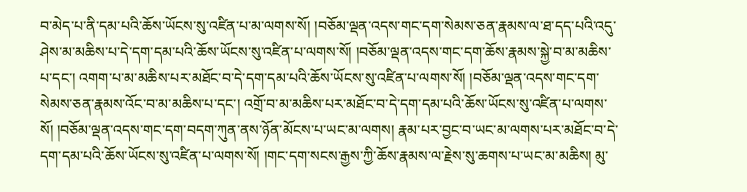བ་མེད་པ་ནི་དམ་པའི་ཆོས་ཡོངས་སུ་འཛིན་པ་མ་ལགས་སོ། །བཅོམ་ལྡན་འདས་གང་དག་སེམས་ཅན་རྣམས་ལ་ཐ་དད་པའི་འདུ་ཤེས་མ་མཆིས་པ་དེ་དག་དམ་པའི་ཆོས་ཡོངས་སུ་འཛིན་པ་ལགས་སོ། །བཅོམ་ལྡན་འདས་གང་དག་ཆོས་རྣམས་སྐྱེ་བ་མ་མཆིས་པ་དང་། འགག་པ་མ་མཆིས་པར་མཐོང་བ་དེ་དག་དམ་པའི་ཆོས་ཡོངས་སུ་འཛིན་པ་ལགས་སོ། །བཅོམ་ལྡན་འདས་གང་དག་སེམས་ཅན་རྣམས་འོང་བ་མ་མཆིས་པ་དང་། འགྲོ་བ་མ་མཆིས་པར་མཐོང་བ་དེ་དག་དམ་པའི་ཆོས་ཡོངས་སུ་འཛིན་པ་ལགས་སོ། །བཅོམ་ལྡན་འདས་གང་དག་བདག་ཀུན་ནས་ཉོན་མོངས་པ་ཡང་མ་ལགས། རྣམ་པར་བྱང་བ་ཡང་མ་ལགས་པར་མཐོང་བ་དེ་དག་དམ་པའི་ཆོས་ཡོངས་སུ་འཛིན་པ་ལགས་སོ། །གང་དག་སངས་རྒྱས་ཀྱི་ཆོས་རྣམས་ལ་རྗེས་སུ་ཆགས་པ་ཡང་མ་མཆིས། མུ་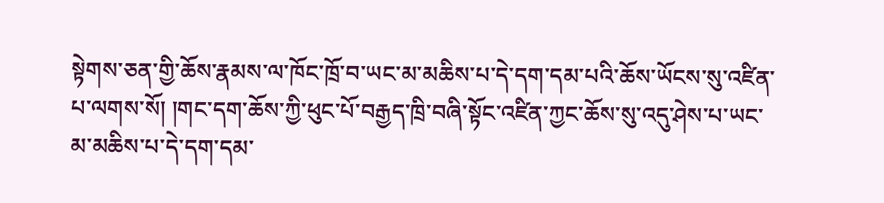སྟེགས་ཅན་གྱི་ཆོས་རྣམས་ལ་ཁོང་ཁྲོ་བ་ཡང་མ་མཆིས་པ་དེ་དག་དམ་པའི་ཆོས་ཡོངས་སུ་འཛིན་པ་ལགས་སོ། །གང་དག་ཆོས་ཀྱི་ཕུང་པོ་བརྒྱད་ཁྲི་བཞི་སྟོང་འཛིན་ཀྱང་ཆོས་སུ་འདུ་ཤེས་པ་ཡང་མ་མཆིས་པ་དེ་དག་དམ་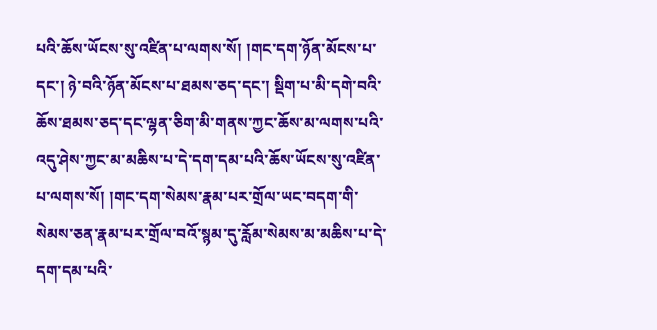པའི་ཆོས་ཡོངས་སུ་འཛིན་པ་ལགས་སོ། །གང་དག་ཉོན་མོངས་པ་དང་། ཉེ་བའི་ཉོན་མོངས་པ་ཐམས་ཅད་དང་། སྡིག་པ་མི་དགེ་བའི་ཆོས་ཐམས་ཅད་དང་ལྷན་ཅིག་མི་གནས་ཀྱང་ཆོས་མ་ལགས་པའི་འདུ་ཤེས་ཀྱང་མ་མཆིས་པ་དེ་དག་དམ་པའི་ཆོས་ཡོངས་སུ་འཛིན་པ་ལགས་སོ། །གང་དག་སེམས་རྣམ་པར་གྲོལ་ཡང་བདག་གི་སེམས་ཅན་རྣམ་པར་གྲོལ་བའོ་སྙམ་དུ་རློམ་སེམས་མ་མཆིས་པ་དེ་དག་དམ་པའི་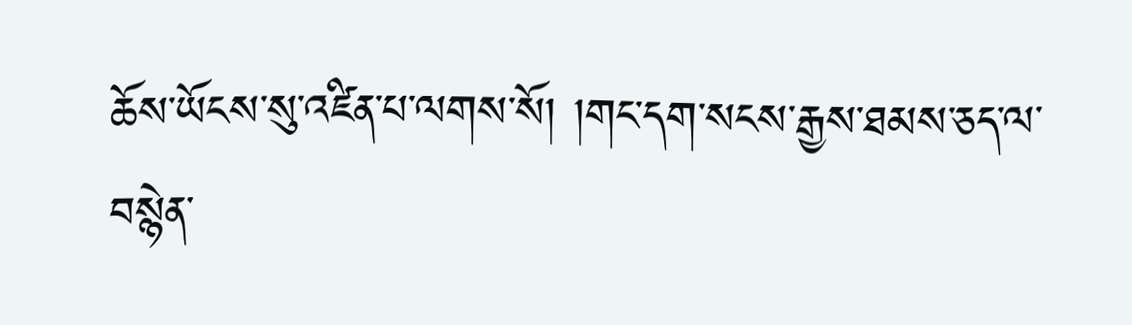ཆོས་ཡོངས་སུ་འཛིན་པ་ལགས་སོ། །གང་དག་སངས་རྒྱས་ཐམས་ཅད་ལ་བསྙེན་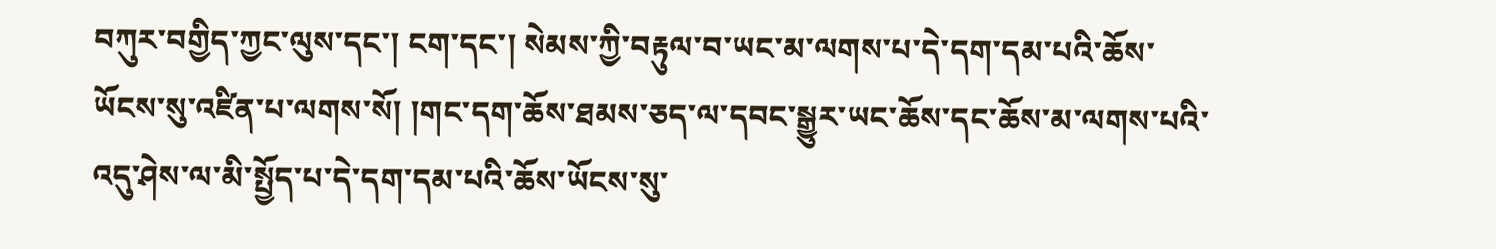བཀུར་བགྱིད་ཀྱང་ལུས་དང་། ངག་དང་། སེམས་ཀྱི་བརྟུལ་བ་ཡང་མ་ལགས་པ་དེ་དག་དམ་པའི་ཆོས་ཡོངས་སུ་འཛིན་པ་ལགས་སོ། །གང་དག་ཆོས་ཐམས་ཅད་ལ་དབང་སྒྱུར་ཡང་ཆོས་དང་ཆོས་མ་ལགས་པའི་འདུ་ཤེས་ལ་མི་སྤྱོད་པ་དེ་དག་དམ་པའི་ཆོས་ཡོངས་སུ་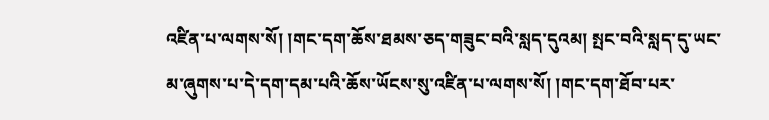འཛིན་པ་ལགས་སོ། །གང་དག་ཆོས་ཐམས་ཅད་གཟུང་བའི་སླད་དུའམ། སྤང་བའི་སླད་དུ་ཡང་མ་ཞུགས་པ་དེ་དག་དམ་པའི་ཆོས་ཡོངས་སུ་འཛིན་པ་ལགས་སོ། །གང་དག་ཐོབ་པར་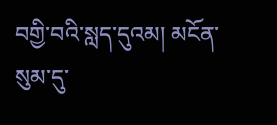བགྱི་བའི་སླད་དུའམ། མངོན་སུམ་དུ་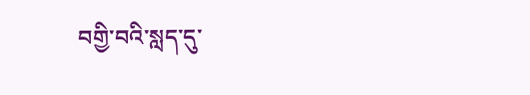བགྱི་བའི་སླད་དུ་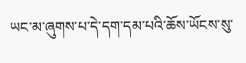ཡང་མ་ཞུགས་པ་དེ་དག་དམ་པའི་ཆོས་ཡོངས་སུ་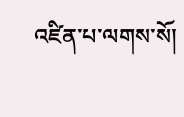འཛིན་པ་ལགས་སོ།